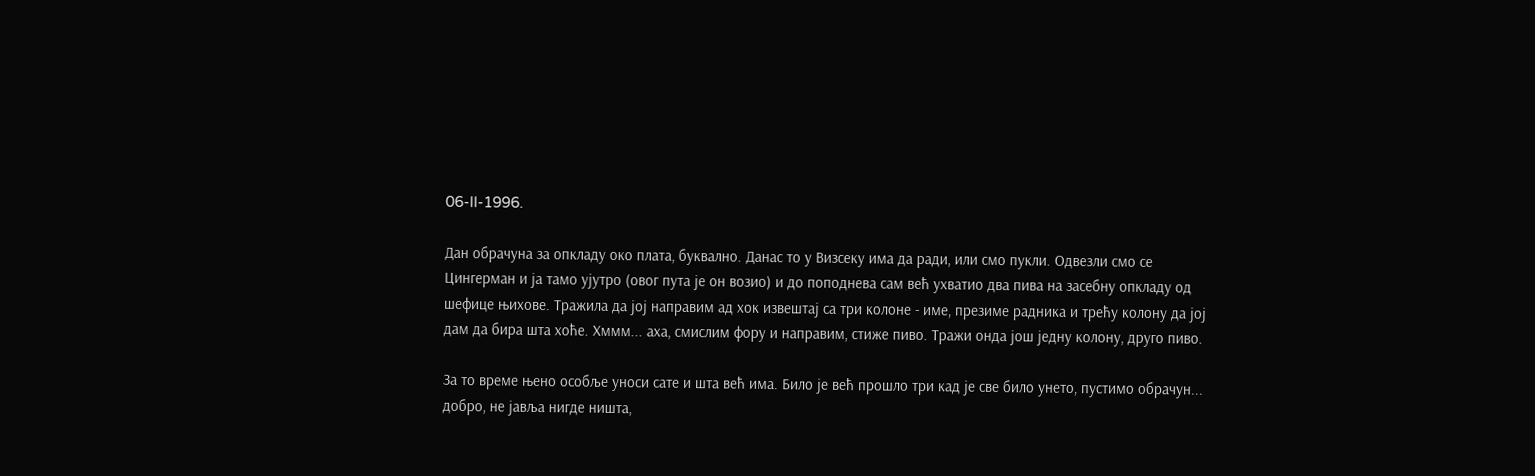06-II-1996.

Дан обрачуна за опкладу око плата, буквално. Данас то у Визсеку има да ради, или смо пукли. Одвезли смо се Цингерман и ја тамо ујутро (овог пута је он возио) и до поподнева сам већ ухватио два пива на засебну опкладу од шефице њихове. Тражила да јој направим ад хок извештај са три колоне - име, презиме радника и трећу колону да јој дам да бира шта хоће. Хммм... аха, смислим фору и направим, стиже пиво. Тражи онда још једну колону, друго пиво.

За то време њено особље уноси сате и шта већ има. Било је већ прошло три кад је све било унето, пустимо обрачун... добро, не јавља нигде ништа,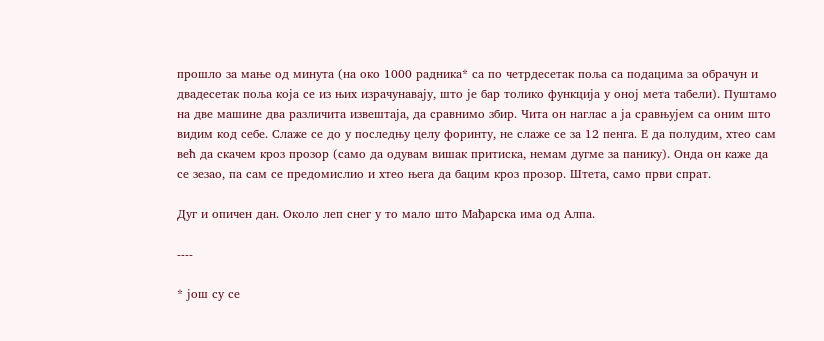прошло за мање од минута (на око 1000 радника* са по четрдесетак поља са подацима за обрачун и двадесетак поља која се из њих израчунавају, што је бар толико функција у оној мета табели). Пуштамо на две машине два различита извештаја, да сравнимо збир. Чита он наглас а ја сравњујем са оним што видим код себе. Слаже се до у последњу целу форинту, не слаже се за 12 пенга. Е да полудим, хтео сам већ да скачем кроз прозор (само да одувам вишак притиска, немам дугме за панику). Онда он каже да се зезао, па сам се предомислио и хтео њега да бацим кроз прозор. Штета, само први спрат.

Дуг и опичен дан. Около леп снег у то мало што Мађарска има од Алпа.

----

* још су се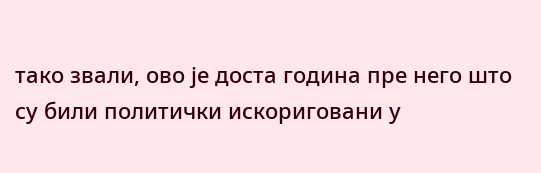тако звали, ово је доста година пре него што су били политички искориговани у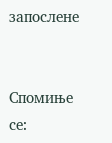запослене


Спомиње се: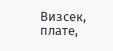Визсек, плате,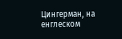Цингерман, на енглеском